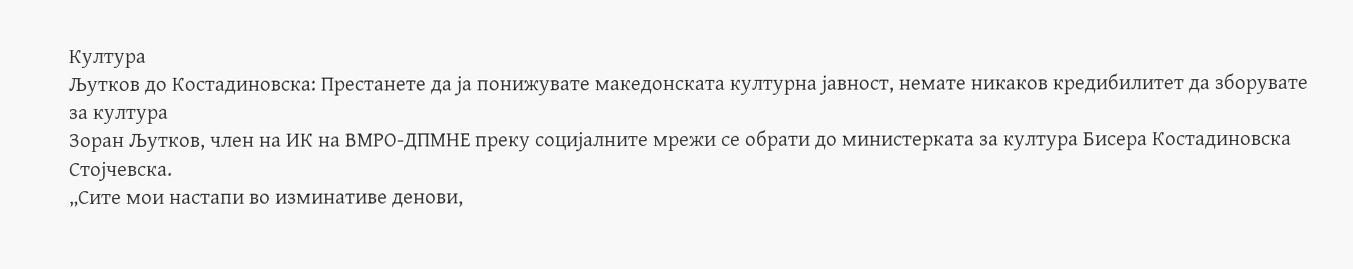Култура
Љутков до Костадиновска: Престанете да ја понижувате македонската културна јавност, немате никаков кредибилитет да зборувате за култура
Зоран Љутков, член на ИК на ВМРО-ДПМНЕ преку социјалните мрежи се обрати до министерката за култура Бисера Костадиновска Стојчевска.
„Сите мои настапи во изминативе денови,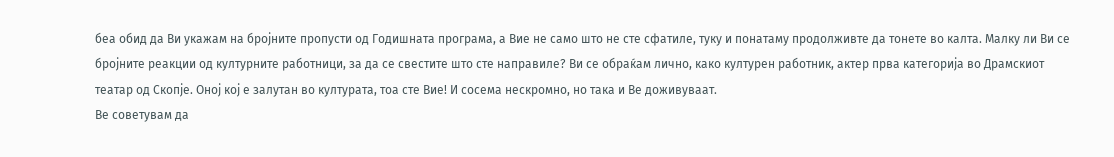беа обид да Ви укажам на бројните пропусти од Годишната програма, а Вие не само што не сте сфатиле, туку и понатаму продолживте да тонете во калта. Малку ли Ви се бројните реакции од културните работници, за да се свестите што сте направиле? Ви се обраќам лично, како културен работник, актер прва категорија во Драмскиот театар од Скопје. Оној кој е залутан во културата, тоа сте Вие! И сосема нескромно, но така и Ве доживуваат.
Ве советувам да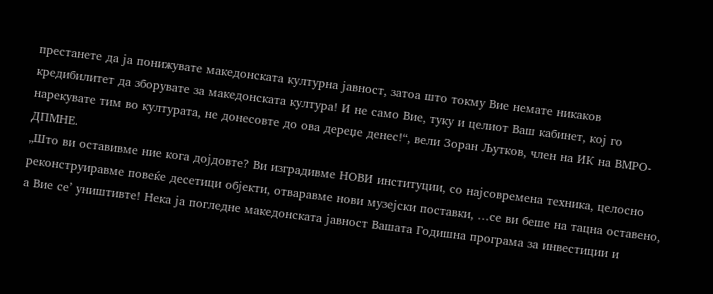престанете да ја понижувате македонската културна јавност, затоа што токму Вие немате никаков кредибилитет да зборувате за македонската култура! И не само Вие, туку и целиот Ваш кабинет, кој го нарекувате тим во културата, не донесoвте до ова дереџе денес!“, вели Зоран Љутков, член на ИК на ВМРО-ДПМНЕ.
„Што ви оставивме ние кога дојдовте? Ви изградивме НОВИ институции, со најсовремена техника, целосно реконструиравме повеќе десетици објекти, отваравме нови музејски поставки, …се ви беше на тацна оставено, а Вие се’ уништивте! Нека ја погледне македонската јавност Вашата Годишна програма за инвестиции и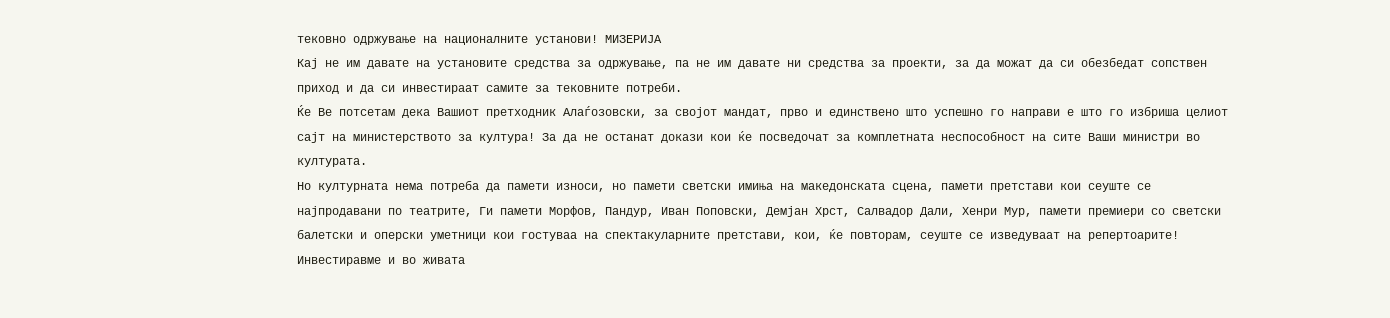тековно одржување на националните установи! МИЗЕРИЈА
Кај не им давате на установите средства за одржување, па не им давате ни средства за проекти, за да можат да си обезбедат сопствен приход и да си инвестираат самите за тековните потреби.
Ќе Ве потсетам дека Вашиот претходник Алаѓозовски, за својот мандат, прво и единствено што успешно го направи е што го избриша целиот сајт на министерството за култура! За да не останат докази кои ќе посведочат за комплетната неспособност на сите Ваши министри во културата.
Но културната нема потреба да памети износи, но памети светски имиња на македонската сцена, памети претстави кои сеуште се најпродавани по театрите, Ги памети Морфов, Пандур, Иван Поповски, Демјан Хрст, Салвадор Дали, Хенри Мур, памети премиери со светски балетски и оперски уметници кои гостуваа на спектакуларните претстави, кои, ќе повторам, сеуште се изведуваат на репертоарите!
Инвестиравме и во живата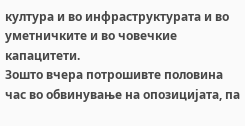култура и во инфраструктурата и во уметничките и во човечкие капацитети.
Зошто вчера потрошивте половина час во обвинување на опозицијата, па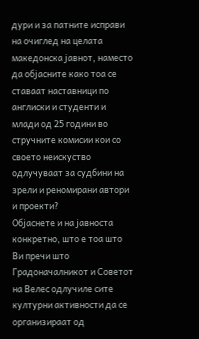дури и за патните исправи на очиглед на целата македонска јавнот, наместо да објасните како тоа се ставаат наставници по англиски и студенти и млади од 25 години во стручните комисии кои со своето неискуство одлучуваат за судбини на зрели и реномирани автори и проекти?
Објаснете и на јавноста конкретно, што е тоа што Ви пречи што Градоначалникот и Советот на Велес одлучиле сите културни активности да се организираат од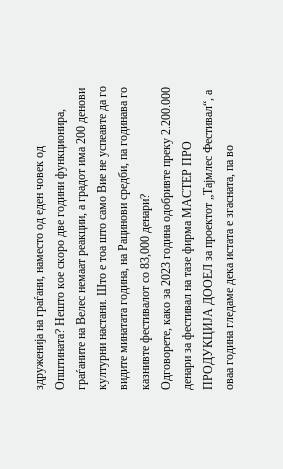здруженија на граѓани, наместо од еден човек од Општината? Нешто кое скоро две години функционира, граѓаните на Велес немаат реакции, а градот има 200 денови културни настани. Што е тоа што само Вие не успеавте да го видите минатата година, на Рацинови средби, па годинава го казнивте фестивалот со 83,000 денари?
Одговорете, како за 2023 година одобривте преку 2.200.000 денари за фестивал на тазе фирма МАСТЕР ПРО ПРОДУКЦИЈА ДООЕЛ за проектот „Тајмлес Фестивал“, а оваа година гледаме дека истата е згасната, па во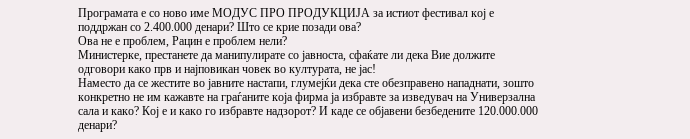Програмата е со ново име МОДУС ПРО ПРОДУКЦИЈА за истиот фестивал кој е поддржан со 2.400.000 денари? Што се крие позади ова?
Ова не е проблем, Рацин е проблем нели?
Министерке, престанете да манипулирате со јавноста, сфаќате ли дека Вие должите одговори како прв и најповикан човек во културата, не јас!
Наместо да се жестите во јавните настапи, глумејќи дека сте обезправено нападнати, зошто конкретно не им кажавте на граѓаните која фирма ја избравте за изведувач на Универзална сала и како? Кој е и како го избравте надзорот? И каде се објавени безбедените 120.000.000 денари?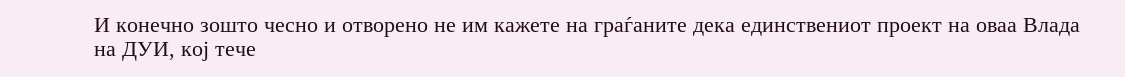И конечно зошто чесно и отворено не им кажете на граѓаните дека единствениот проект на оваа Влада на ДУИ, кој тече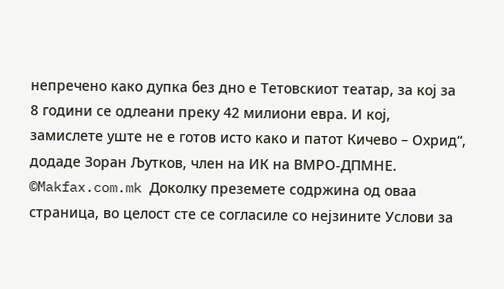непречено како дупка без дно е Тетовскиот театар, за кој за 8 години се одлеани преку 42 милиони евра. И кој, замислете уште не е готов исто како и патот Кичево – Охрид“, додаде Зоран Љутков, член на ИК на ВМРО-ДПМНЕ.
©Makfax.com.mk Доколку преземете содржина од оваа страница, во целост сте се согласиле со нејзините Услови за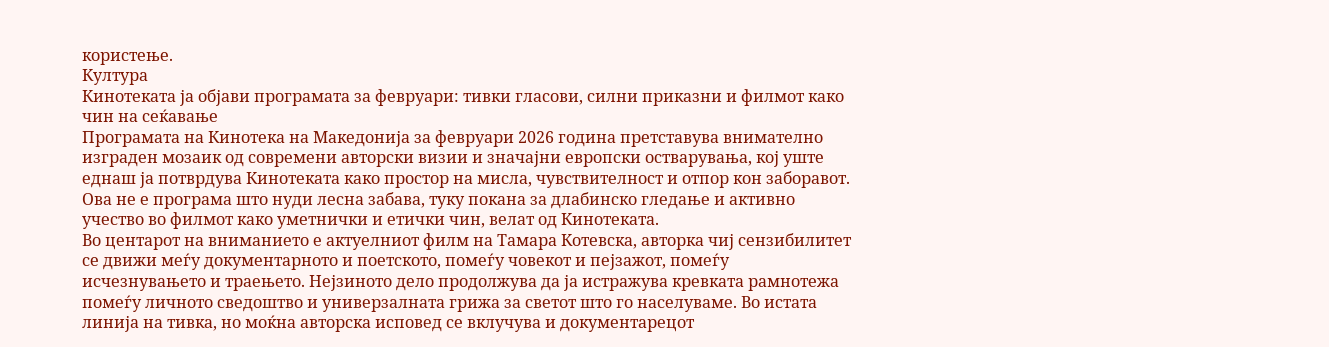користење.
Култура
Кинотеката ја објави програмата за февруари: тивки гласови, силни приказни и филмот како чин на сеќавање
Програмата на Кинотека на Македонија за февруари 2026 година претставува внимателно изграден мозаик од современи авторски визии и значајни европски остварувања, кој уште еднаш ја потврдува Кинотеката како простор на мисла, чувствителност и отпор кон заборавот. Ова не е програма што нуди лесна забава, туку покана за длабинско гледање и активно учество во филмот како уметнички и етички чин, велат од Кинотеката.
Во центарот на вниманието е актуелниот филм на Тамара Котевска, авторка чиј сензибилитет се движи меѓу документарното и поетското, помеѓу човекот и пејзажот, помеѓу исчезнувањето и траењето. Нејзиното дело продолжува да ја истражува кревката рамнотежа помеѓу личното сведоштво и универзалната грижа за светот што го населуваме. Во истата линија на тивка, но моќна авторска исповед се вклучува и документарецот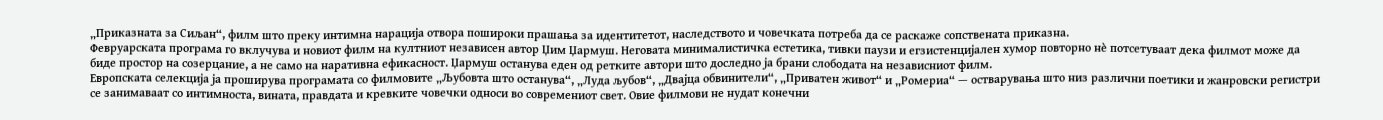„Приказната за Сиљан“, филм што преку интимна нарација отвора пошироки прашања за идентитетот, наследството и човечката потреба да се раскаже сопствената приказна.
Февруарската програма го вклучува и новиот филм на култниот независен автор Џим Џармуш. Неговата минималистичка естетика, тивки паузи и егзистенцијален хумор повторно нè потсетуваат дека филмот може да биде простор на созерцание, а не само на наративна ефикасност. Џармуш останува еден од ретките автори што доследно ја брани слободата на независниот филм.
Европската селекција ја проширува програмата со филмовите „Љубовта што останува“, „Луда љубов“, „Двајца обвинители“, „Приватен живот“ и „Ромериа“ — остварувања што низ различни поетики и жанровски регистри се занимаваат со интимноста, вината, правдата и кревките човечки односи во современиот свет. Овие филмови не нудат конечни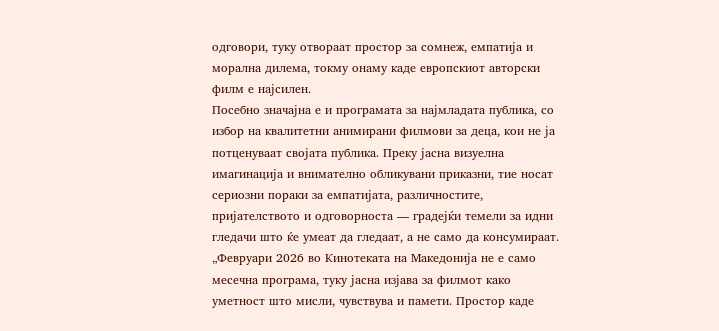одговори, туку отвораат простор за сомнеж, емпатија и морална дилема, токму онаму каде европскиот авторски филм е најсилен.
Посебно значајна е и програмата за најмладата публика, со избор на квалитетни анимирани филмови за деца, кои не ја потценуваат својата публика. Преку јасна визуелна имагинација и внимателно обликувани приказни, тие носат сериозни пораки за емпатијата, различностите, пријателството и одговорноста — градејќи темели за идни гледачи што ќе умеат да гледаат, а не само да консумираат.
„Февруари 2026 во Кинотеката на Македонија не е само месечна програма, туку јасна изјава за филмот како уметност што мисли, чувствува и памети. Простор каде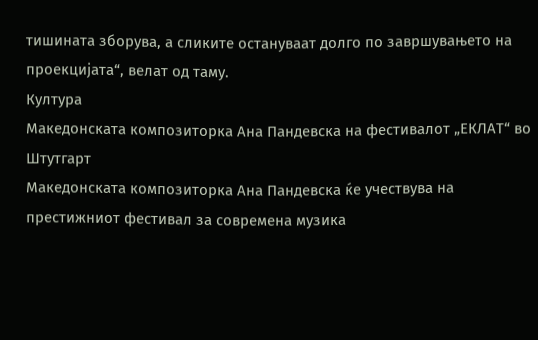тишината зборува, а сликите остануваат долго по завршувањето на проекцијата“, велат од таму.
Култура
Македонската композиторка Ана Пандевска на фестивалот „ЕКЛАТ“ во Штутгарт
Македонската композиторка Ана Пандевска ќе учествува на престижниот фестивал за современа музика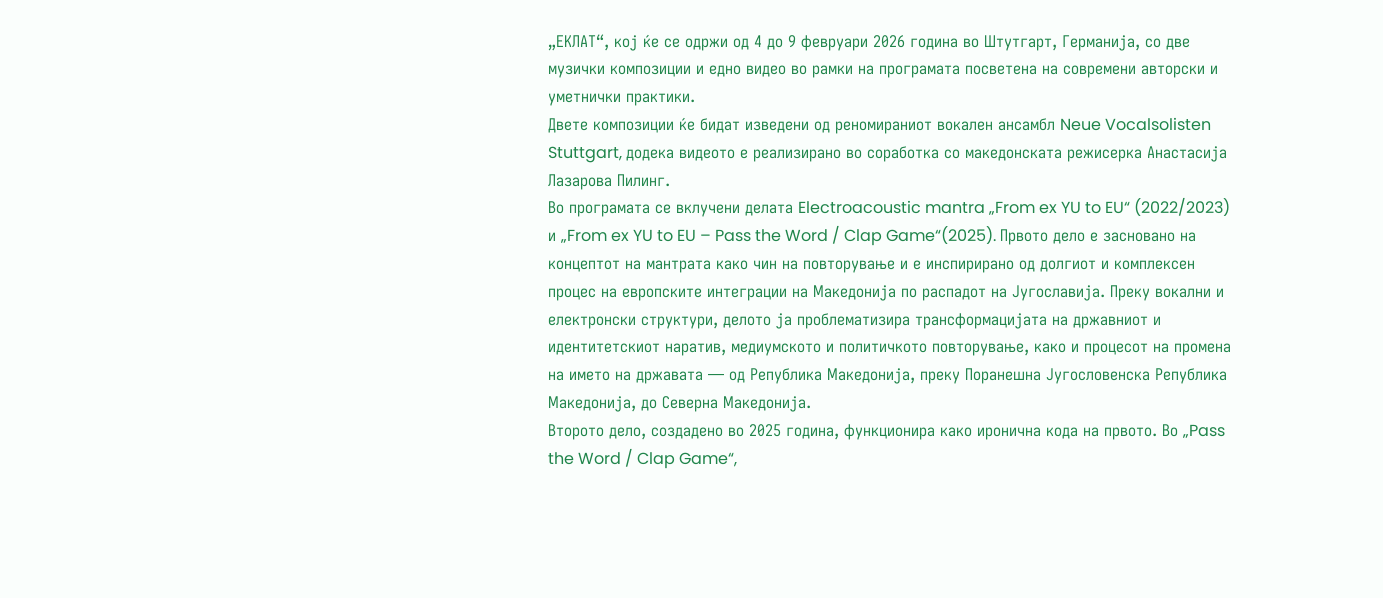„ЕКЛАТ“, кој ќе се одржи од 4 до 9 февруари 2026 година во Штутгарт, Германија, со две музички композиции и едно видео во рамки на програмата посветена на современи авторски и уметнички практики.
Двете композиции ќе бидат изведени од реномираниот вокален ансамбл Neue Vocalsolisten Stuttgart, додека видеото е реализирано во соработка со македонската режисерка Анастасија Лазарова Пилинг.
Во програмата се вклучени делата Electroacoustic mantra „From ex YU to EU“ (2022/2023) и „From ex YU to EU – Pass the Word / Clap Game“(2025). Првото дело е засновано на концептот на мантрата како чин на повторување и е инспирирано од долгиот и комплексен процес на европските интеграции на Македонија по распадот на Југославија. Преку вокални и електронски структури, делото ја проблематизира трансформацијата на државниот и идентитетскиот наратив, медиумското и политичкото повторување, како и процесот на промена на името на државата — од Република Македонија, преку Поранешна Југословенска Република Македонија, до Северна Македонија.
Второто дело, создадено во 2025 година, функционира како иронична кода на првото. Во „Pass the Word / Clap Game“,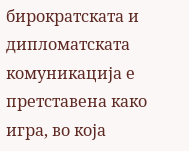бирократската и дипломатската комуникација е претставена како игра, во која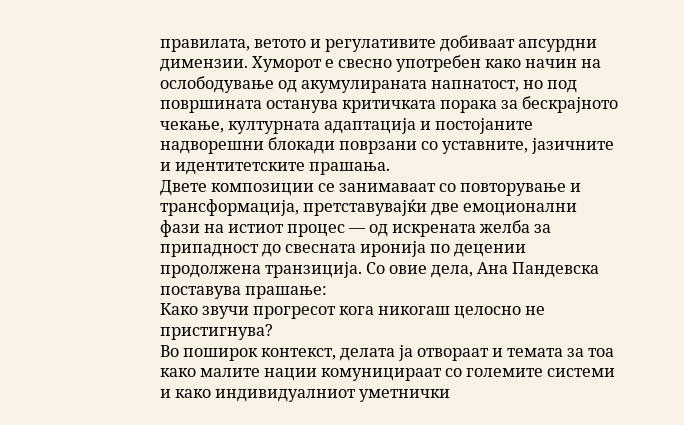правилата, ветото и регулативите добиваат апсурдни димензии. Хуморот е свесно употребен како начин на ослободување од акумулираната напнатост, но под површината останува критичката порака за бескрајното чекање, културната адаптација и постојаните надворешни блокади поврзани со уставните, јазичните и идентитетските прашања.
Двете композиции се занимаваат со повторување и трансформација, претставувајќи две емоционални фази на истиот процес — од искрената желба за припадност до свесната иронија по децении продолжена транзиција. Со овие дела, Ана Пандевска поставува прашање:
Како звучи прогресот кога никогаш целосно не пристигнува?
Во поширок контекст, делата ја отвораат и темата за тоа како малите нации комуницираат со големите системи и како индивидуалниот уметнички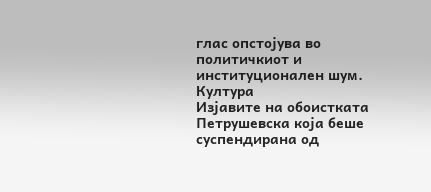глас опстојува во политичкиот и институционален шум.
Култура
Изјавите на oбоистката Петрушевска која беше суспендирана од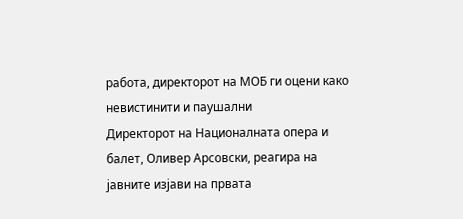работа, директорот на МОБ ги оцени како невистинити и паушални
Директорот на Националната опера и балет, Оливер Арсовски, реагира на јавните изјави на првата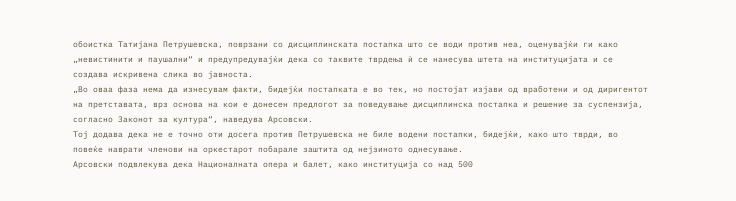обоистка Татијана Петрушевска, поврзани со дисциплинската постапка што се води против неа, оценувајќи ги како „невистинити и паушални“ и предупредувајќи дека со таквите тврдења ѝ се нанесува штета на институцијата и се создава искривена слика во јавноста.
„Во оваа фаза нема да изнесувам факти, бидејќи постапката е во тек, но постојат изјави од вработени и од диригентот на претставата, врз основа на кои е донесен предлогот за поведување дисциплинска постапка и решение за суспензија, согласно Законот за култура“, наведува Арсовски.
Тој додава дека не е точно оти досега против Петрушевска не биле водени постапки, бидејќи, како што тврди, во повеќе наврати членови на оркестарот побарале заштита од нејзиното однесување.
Арсовски подвлекува дека Националната опера и балет, како институција со над 500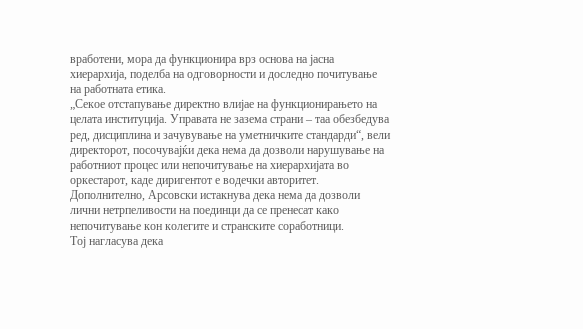вработени, мора да функционира врз основа на јасна хиерархија, поделба на одговорности и доследно почитување на работната етика.
„Секое отстапување директно влијае на функционирањето на целата институција. Управата не зазема страни – таа обезбедува ред, дисциплина и зачувување на уметничките стандарди“, вели директорот, посочувајќи дека нема да дозволи нарушување на работниот процес или непочитување на хиерархијата во оркестарот, каде диригентот е водечки авторитет.
Дополнително, Арсовски истакнува дека нема да дозволи лични нетрпеливости на поединци да се пренесат како непочитување кон колегите и странските соработници.
Тој нагласува дека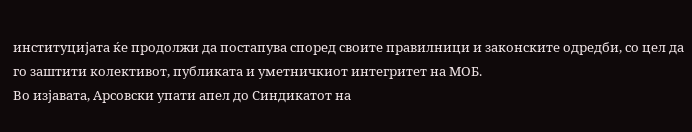институцијата ќе продолжи да постапува според своите правилници и законските одредби, со цел да го заштити колективот, публиката и уметничкиот интегритет на МОБ.
Во изјавата, Арсовски упати апел до Синдикатот на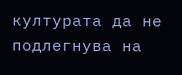културата да не подлегнува на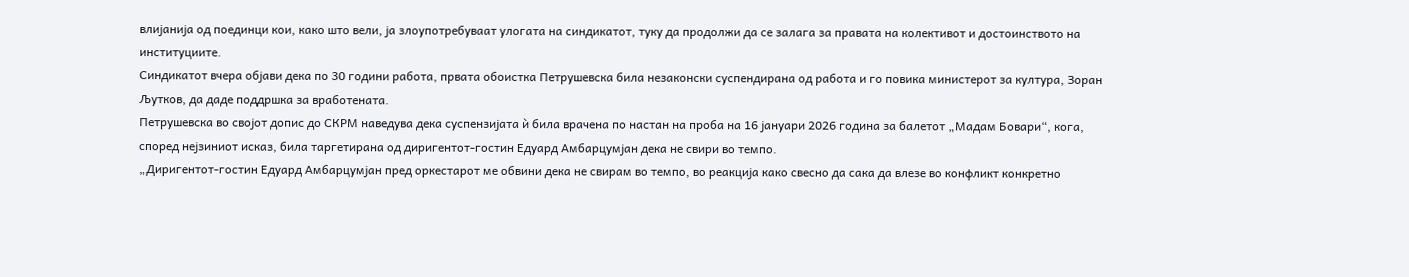влијанија од поединци кои, како што вели, ја злоупотребуваат улогата на синдикатот, туку да продолжи да се залага за правата на колективот и достоинството на институциите.
Синдикатот вчера објави дека по 30 години работа, првата обоистка Петрушевска била незаконски суспендирана од работа и го повика министерот за култура, Зоран Љутков, да даде поддршка за вработената.
Петрушевска во својот допис до СКРМ наведува дека суспензијата ѝ била врачена по настан на проба на 16 јануари 2026 година за балетот „Мадам Бовари“, кога, според нејзиниот исказ, била таргетирана од диригентот-гостин Едуард Амбарцумјан дека не свири во темпо.
„Диригентот-гостин Едуард Амбарцумјан пред оркестарот ме обвини дека не свирам во темпо, во реакција како свесно да сака да влезе во конфликт конкретно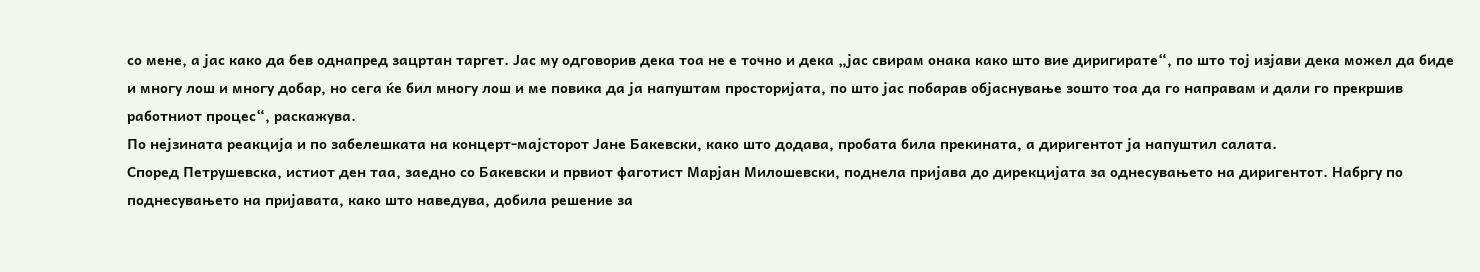со мене, а јас како да бев однапред зацртан таргет. Јас му одговорив дека тоа не е точно и дека „јас свирам онака како што вие диригирате“, по што тој изјави дека можел да биде и многу лош и многу добар, но сега ќе бил многу лош и ме повика да ја напуштам просторијата, по што јас побарав објаснување зошто тоа да го направам и дали го прекршив работниот процес“, раскажува.
По нејзината реакција и по забелешката на концерт-мајсторот Јане Бакевски, како што додава, пробата била прекината, а диригентот ја напуштил салата.
Според Петрушевска, истиот ден таа, заедно со Бакевски и првиот фаготист Марјан Милошевски, поднела пријава до дирекцијата за однесувањето на диригентот. Набргу по поднесувањето на пријавата, како што наведува, добила решение за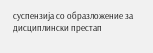суспензија со образложение за дисциплински престап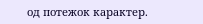од потежок карактер.